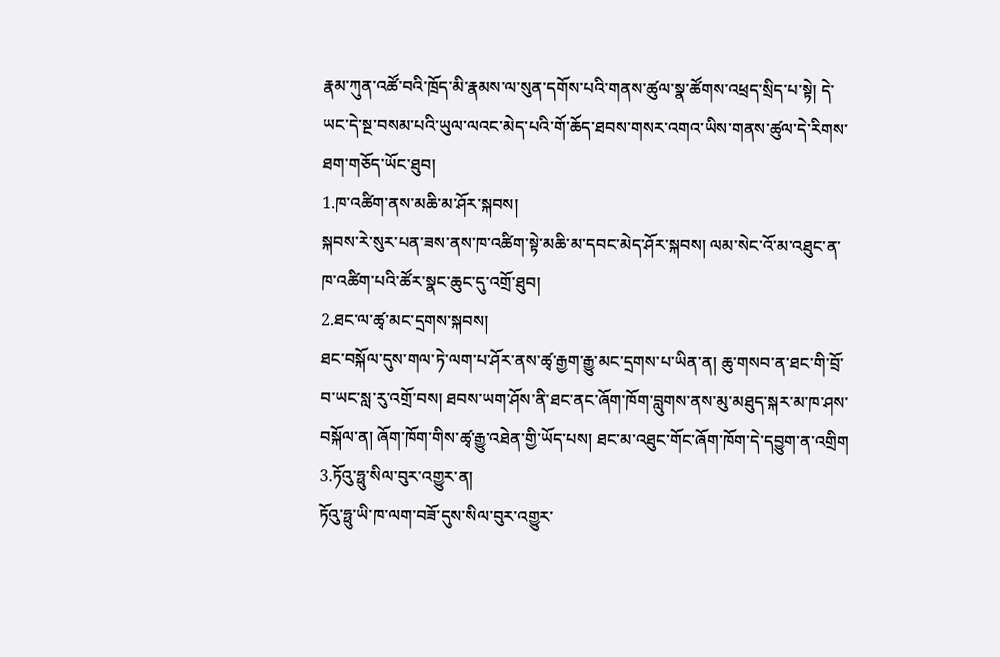རྣམ་ཀུན་འཚོ་བའི་ཁྲོད་མི་རྣམས་ལ་སུན་དགོས་པའི་གནས་ཚུལ་སྣ་ཚོགས་འཕྲད་སྲིད་པ་སྟེ། དེ་ཡང་དེ་སྔ་བསམ་པའི་ཡུལ་ལའང་མེད་པའི་གོ་ཆོད་ཐབས་གསར་འགའ་ཡིས་གནས་ཚུལ་དེ་རིགས་ཐག་གཅོད་ཡོང་ཐུབ།
1.ཁ་འཚིག་ནས་མཆི་མ་ཤོར་སྐབས།
སྐབས་རེ་སུར་པན་ཟས་ནས་ཁ་འཚིག་སྟེ་མཆི་མ་དབང་མེད་ཤོར་སྐབས། ལམ་སེང་འོ་མ་འཐུང་ན་ཁ་འཚིག་པའི་ཚོར་སྣང་ཆུང་དུ་འགྲོ་ཐུབ།
2.ཐང་ལ་ཚྭ་མང་དྲགས་སྐབས།
ཐང་བསྐོལ་དུས་གལ་ཏེ་ལག་པ་ཤོར་ནས་ཚྭ་རྒྱག་རྒྱུ་མང་དྲགས་པ་ཡིན་ན། ཆུ་གསབ་ན་ཐང་གི་བྲོ་བ་ཡང་སླ་རུ་འགྲོ་བས། ཐབས་ཡག་ཤོས་ནི་ཐང་ནང་ཞོག་ཁོག་བླུགས་ནས་མུ་མཐུད་སྐར་མ་ཁ་ཤས་བསྐོལ་ན། ཞོག་ཁོག་གིས་ཚྭ་རྒྱུ་འཐེན་གྱི་ཡོད་པས། ཐང་མ་འཐུང་གོང་ཞོག་ཁོག་དེ་དབྱུག་ན་འགྲིག
3.ཏོའུ་ཧྥུ་སིལ་བུར་འགྱུར་ན།
ཏོའུ་ཧྥུ་ཡི་ཁ་ལག་བཟོ་དུས་སིལ་བུར་འགྱུར་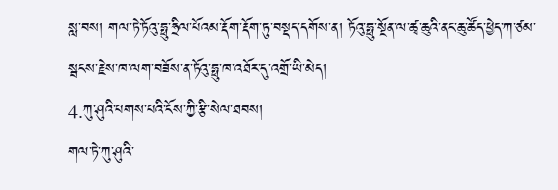སླ་བས། གལ་ཏེ་ཏོའུ་ཧྥུ་ཧྲིལ་པོའམ་རྡོག་རྡོག་ཏུ་བསྡད་དགོས་ན། ཏོའུ་ཧྥུ་སྔོན་ལ་ཚྭ་ཆུའི་ནང་ཆུ་ཚོད་ཕྱེད་ཀ་ཙམ་སྦངས་རྗེས་ཁ་ལག་བཟོས་ན་ཏོའུ་ཧྥུ་ཁ་འཐོར་དུ་འགྲོ་ཡི་མེད།
4.ཀུ་ཤུའི་པགས་པའི་ངོས་ཀྱི་རྩི་སེལ་ཐབས།
གལ་ཏེ་ཀུ་ཤུའི་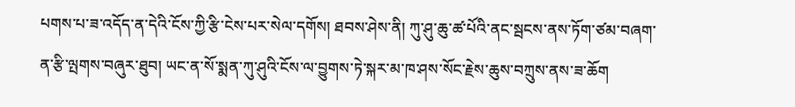པགས་པ་ཟ་འདོད་ན་དེའི་ངོས་ཀྱི་རྩི་ངེས་པར་སེལ་དགོས། ཐབས་ཤེས་ནི། ཀུ་ཤུ་ཆུ་ཚ་པོའི་ནང་སྦངས་ནས་ཏོག་ཙམ་བཞག་ན་རྩི་ལྤགས་བཞུར་ཐུབ། ཡང་ན་སོ་སྨན་ཀུ་ཤུའི་ངོས་ལ་བྱུགས་ཏེ་སྐར་མ་ཁ་ཤས་སོང་རྗེས་ཆུས་བཀྲུས་ནས་ཟ་ཆོག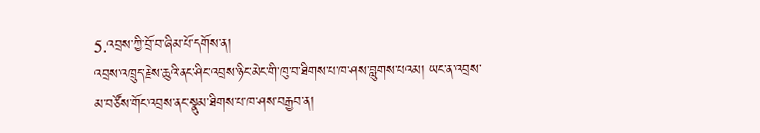5.འབྲས་ཀྱི་བྲོ་བ་ཞིམ་པོ་དགོས་ན།
འབྲས་འཁྲུད་རྗེས་ཆུའི་ནང་ཤིང་འབྲས་ཉིང་མེང་གི་ཁུ་བ་ཐིགས་པ་ཁ་ཤས་བླུགས་པའམ། ཡང་ན་འབྲས་མ་བཙོས་གོང་འབྲས་ནང་སྣུམ་ཐིགས་པ་ཁ་ཤས་བརྒྱབ་ན།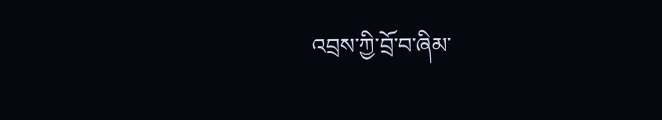འབྲས་ཀྱི་བྲོ་བ་ཞིམ་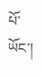པོ་ཡོང་།